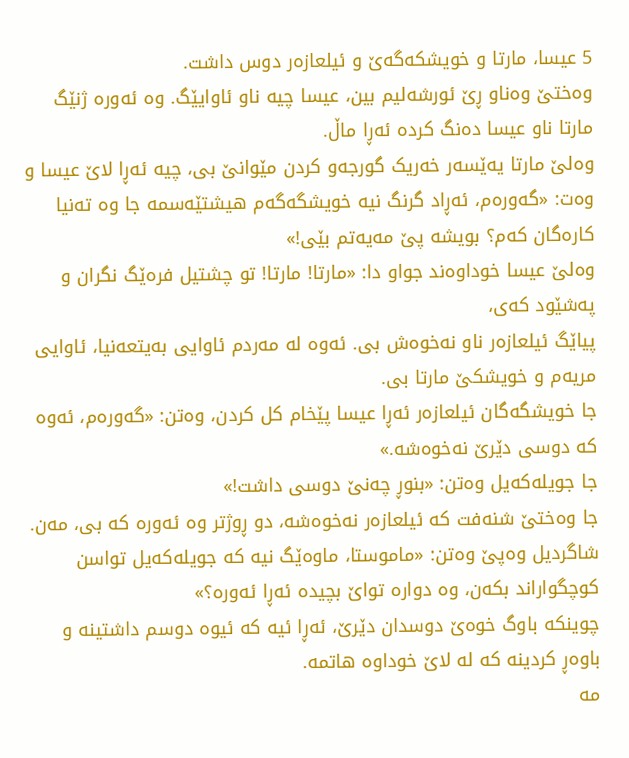5 عیسا، مارتا و خویشکەگەێ و ئیلعازەر دوس داشت.
وەختێ وەناو ڕێ ئورشەلیم بین، عیسا چیه ناو ئاوایێگ. وه ئەوره ژنێگ مارتا ناو عیسا دەنگ کرده ئەڕا ماڵ.
وەلێ مارتا یەێسەر خەریک گورجەو کردن مێوانێ بی، چیه ئەڕا لاێ عیسا و وەت: «گەورەم، ئەڕاد گرنگ نیه خویشگەگەم هیشتێەسمه جا وه تەنیا کارەگان کەم؟ بویشه پێ مەیەتم بێی!»
وەلێ عیسا خوداوەند جواو دا: «مارتا! مارتا! تو چشتیل فرەێگ نگران و پەشێود کەی،
پیاێگ ئیلعازەر ناو نەخوەش بی. ئەوه له مەردم ئاوایی بەیتعەنیا، ئاوایی مریەم و خویشکێ مارتا بی.
جا خویشگەگان ئیلعازەر ئەڕا عیسا پێخام کل کردن، وەتن: «گەورەم، ئەوه که دوسی دێرێ نەخوەشه.»
جا جویلەکەیل وەتن: «بنوڕ چەنێ دوسی داشت!»
جا وەختێ شنەفت که ئیلعازەر نەخوەشه، دو ڕوژتر وه ئەوره که بی، مەن.
شاگردیل وەپێ وەتن: «ماموستا، ماوەێگ نیه که جویلەکەیل تواسن کوچگواراند بکەن، وه دواره تواێ بچیده ئەڕا ئەوره؟»
چوینکه باوگ خوەێ دوسدان دێرێ، ئەڕا ئیه که ئیوه دوسم داشتینه و باوەڕ کردینه که له لاێ خوداوه هاتمه.
مه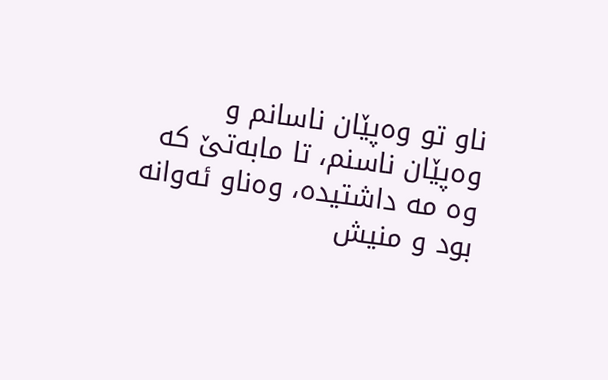ناو تو وەپێان ناسانم و وەپێان ناسنم، تا مابەتێ که وه مه داشتیدە، وەناو ئەوانه بود و منیش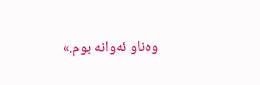وەناو ئەوانه بوم.»